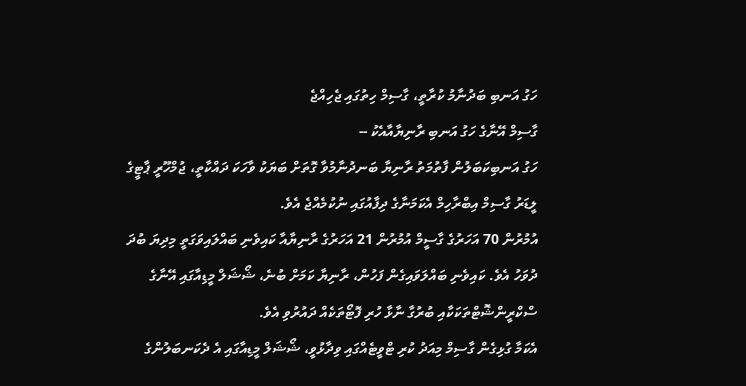ހަގު އަނބި ބަދުނާމު ކުރާތީ، ގާސިމް ހިތުގައި ޖެހިއްޖެ
ގާސިމް އޭނާގެ ހަގު އަނބި ރާނިޔާއާއެކު --
ހަގު އަނބިކަބަލުން ފާތުމަތު ރާނިޔާ ބަނދުނާމުވާ ގޮތަށް ބަޔަކު ވާހަކަ ދައްކާތީ، ޖުމްހޫރީ ޕާޓީގެ ލީޑަރު ގާސިމް އިބްރާހިމް އެކަމަނާގެ ދިފާއުގައި ނުކުމެއްޖެ އެވެ.
އުމުރުން 70 އަހަރުގެ ގާސީމް އުމުރުން 21 އަހަރުގެ ރާނިޔާއާ ކައިވެނި ބައްލައިވަގަތީ މިދިޔަ ބުދަ ދުވަހު އެވެ. ކައިވެނި ބައްލަވައިގެން ފަހުން، ރާނިޔާ ކަމަށް ބުނެ، ޝޯޝަލް މީޑިއާގައި އޭނާގެ ސްކްރީންޝޮޓްތަކަކާއި ބުރުގާ ނާޅާ ހުރި ފޮޓޯތަކެއް ދައުރުވި އެވެ.
އެކަމާ ގުޅިގެން ގާސިމް މިއަދު ކުރި ޓްވީޓެއްގައި ވިދާޅުވީ، ޝޯޝަލް މީޑިއާގައި އެ ދެކަނބަލުންގެ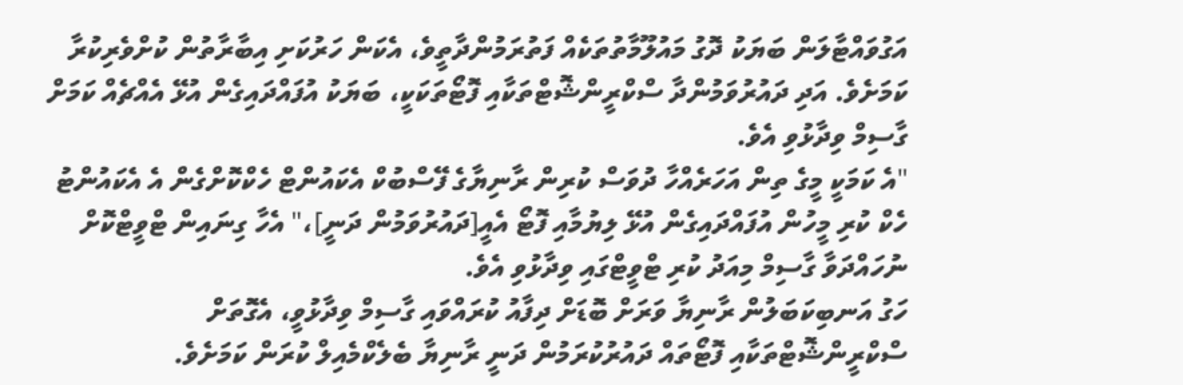އަގުވައްޓާލަން ބަޔަކު ދޮގު މައުލޫމާތުތަކެއް ފަތުރަމުންދާތީވެ، އެކަން ހަރުކަށި އިބާރާތުން ކުށްވެރިކުރާ ކަމަށެވެ. އަދި ދައުރުވަމުންދާ ސްކްރީންޝޮޓްތަކާއި ފޮޓޯތަކަކީ، ބަޔަކު އުފައްދައިގެން އުޅޭ އެއްޗެއް ކަމަށް ގާސިމް ވިދާޅުވި އެވެ.
"އެ ކަމަކީ މީގެ ތިން އަހަރެއްހާ ދުވަސް ކުރިން ރާނިޔާގެ ފޭސްބުކް އެކައުންޓް ހެކްކޮށްގެން އެ އެކައުންޓު ހެކް ކުރި މީހުން އުފައްދައިގެން އުޅޭ ލިޔުމާއި ފޮޓޯ އެއީ[ދައުރުވަމުން ދަނީ]،" އެހާ ގިނައިން ޓްވީޓްކޮށް ނުހައްދަވާ ގާސިމް މިއަދު ކުރި ޓްވީޓްގައި ވިދާޅުވި އެވެ.
ހަގު އަނބިކަބަލުން ރާނިޔާ ވަރަށް ބޮޑަށް ދިފާއު ކުރައްވައި ގާސިމް ވިދާޅުވީ، އެގޮތަށް ސްކްރީންޝޮޓްތަކާއި ފޮޓޯތައް ދައުރުކުރަމުން ދަނީ ރާނިޔާ ބެލެކްމެއިލް ކުރަން ކަމަށެވެ.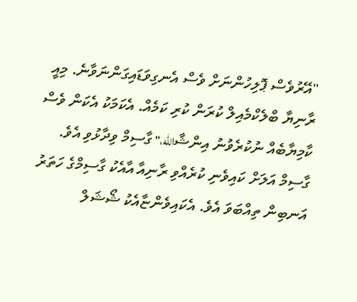"އޭރުވެސް ޕޮލިހުންނަށް ވެސް އެނގިވަޑައިގަންނަވާނެ. މިއީ ރާނިޔާ ބްލެކްމެއިލް ކުރަން ކުރި ކަމެއް. އެކަމަކު އެކަން ވެސް ކާމިޔާބެއް ނުކުރެވުނު އިންޝާالله،" ގާސިމް ވިދާޅުވި އެވެ.
ގާސިމް އަލަށް ކައިވެނި ކުރެއްވި ރާނިއާ އާއެކު ގާސިމްގެ ހަތަރު އަނބިން ތިއްބަވަ އެވެ. އެކައިވެންޏާއެކު ޝޯޝަލް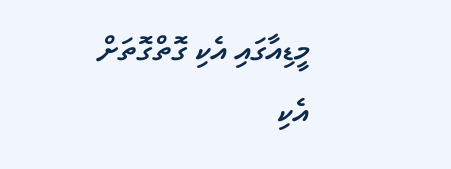މީޑިއާގައި އެކި ގޮތްގޮތަށް އެކި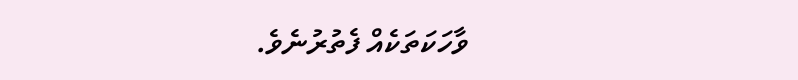ވާހަކަތަކެއް ފެތުރުނެވެ.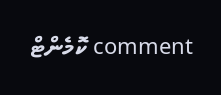comment ކޮމެންޓް